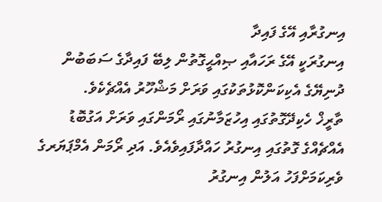އިނގުރާއި އޭގެ ފައިދާ
އިނގުރަކީ އޭގެ ރަހައާއި ޞިއްޙީގޮތުން ލިބޭ ފައިދާގެ ސަބަބުން ދުނިޔޭގެ އެކިކަންކޮޅުތަކުގައި ވަރަށް މަޝްހޫރު އެއްޗެކެވެ.
ތާރީޚް ހެކިދޭގޮތުގައި އިހުޒަމާނުގައި ރޯމަންގައި ވަރަށް އަގުބޮޑު އެއްޗެއްގެ ގޮތުގައި އިނގުރު ހައްދާފައިވެއެވެ. އަދި ރޯމަން އެމްޕަޔަރގެ ވެރިކަމަށްފަހު އަލުން އިނގުރު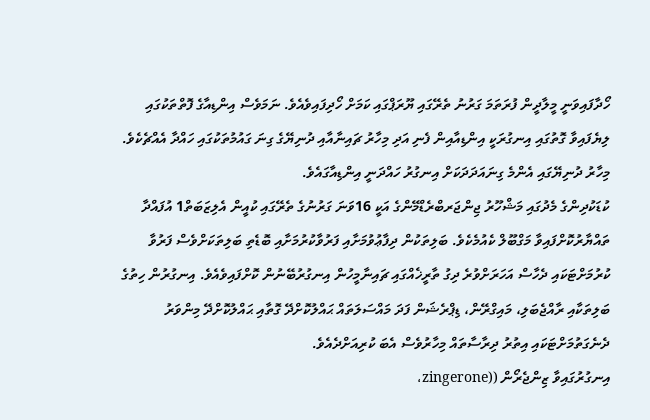ހޯދާފައިވަނީ މީލާދީން ފުރަތަމަ ގަރުނު ތެރޭގައި ޔޫރަޕްގައި ކަމަށް ހޯދިފައިވެއެވެ. ނަމަވެސް އިންޑިއާގެ ފޮތްތަކުގައި ލިޔެފައިވާ ގޮތުގައި އިނގުރަކީ އިންޑިއާއިން ފެނި އަދި މިހާރު ޗައިނާއާއި ދުނިޔޭގެ ގިނަ ގައުމުތަކުގައި ހައްދާ އެއްޗެކެވެ. މިހާރު ދުނިޔޭގައި އެންމެ ގިނައަދަދަކަށް އިނގުރު ހައްދަނީ އިންޑިއާގައެވެ.
ކުޑަކުދިންގެ މެދުގައި މަޝްހޫރު ޖިންޖަރބްރެޑްމޭންގެ އަކީ 16ވަނަ ގަރުނުގެ ތެރޭގައި ކުއީން އެލިޒަބަތް1 އުފައްދާ ތައްޔާރުކޮށްފައިވާ މަގްބޫލް ކެއުމެކެވެ. ބަލިތަކުން ދިފާޢުވުމަށާއި ފަރުވާކުރުމަށާއި ބޮޑެތި ބަލިތަކަށްވެސް ފަރުވާ ކުރުމަށްޓަކައި ދެހާސް އަހަރަށްވުރެ ދިގު ތާރީޚެއްގައި ޗައިނާމީހުން އިނގުރުބޭނުން ކޮށްފައިވެއެވެ. އިނގުރުން ހިތުގެ ބަލިތަކާއި ރާއްޖެބަލި، މައިގްރޭން، ޑިޕްރެޝަން ފަދަ މައްސަލަތައް ޙައްލުކޮށްދޭ ގޮތާއި ޙައްލުކޮށްދޭ މިންވަރު ދެނެގަތުމަށްޓަކައި އިތުރު ދިރާސާތައް މިހާރުވެސް އެބަ ކުރިއަށްދެއެވެ.
އިނގުރުގައިވާ ޒިންޖެރޯން ((zingerone،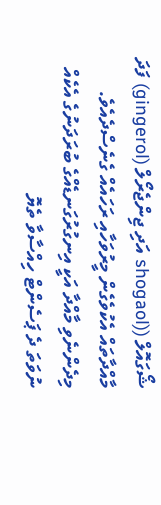ޝޯގައޮލް ((shogaol އަދި ޖިންޖެރޯލް (gingerol) ފަދަ މާއްދާތައް އެކުވެގެން މީރުވަހާއި ރަހައެއް ގެނެސްދެއެވެ. މިދެންނެވި މާއްދާ އަކީ އިނގުރުގަނޑެއްގެ ބުރަދަނުގެ އެކެއް ނުވަތަ ދެ ޕަސެންޓް ހިއްސާވާ ތެޔޮ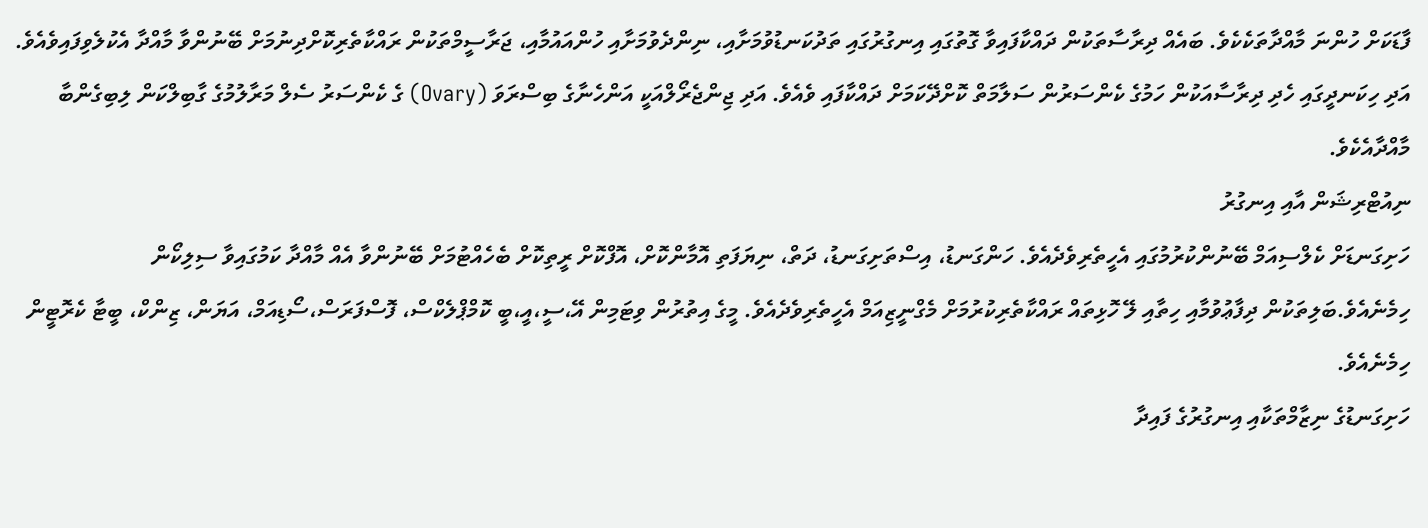ފާޑަކަށް ހުންނަ މާއްދާތަކެކެވެ. ބައެއް ދިރާސާތަކުން ދައްކާފައިވާ ގޮތުގައި އިނގުރުގައި ތަދުކަނޑުވުމަށާއި، ނިންދެވުމަށާއި ހުންއައުމާއި، ޖަރާސީމްތަކުން ރައްކާތެރިކޮށްދިނުމަށް ބޭނުންވާ މާއްދާ އެކުލެވިފައިވެއެވެ. އަދި ހިކަނދީގައި ހެދި ދިރާސާއަކުން ހަމުގެ ކެންސަރުން ސަލާމަތް ކޮށްދޭކަމަށް ދައްކާފައި ވެއެވެ. އަދި ޖިންޖެރޯލްއަކީ އަންހެނާގެ ބިސްރަވަ (Ovary) ގެ ކެންސަރު ސެލް މަރާލުމުގެ ގާބިލްކަން ލިބިގެންބާ މާއްދާއެކެވެ.
ނިއުޓްރިޝަން އާއި އިނގުރު
ހަށިގަނޑަށް ކެލްސިއަމް ބޭނުންކުރުމުގައި އެހީތެރިވެދެއެވެ. ހަންގަނޑު، އިސްތަށިގަނޑު، ދަތް، ނިޔަފަތި އޮމާންކޮށް، އޮފްކޮށް ރީތިކޮށް ބެހެއްޓުމަށް ބޭނުންވާ އެއް މާއްދާ ކަމުގައިވާ ސިލިކޯން ހިމެނެއެވެ.ބަލިތަކުން ދިފާޢުވުމާއި ހިތާއި ލޭ ހޮޅިތައް ރައްކާތެރިކުރުމަށް މެގްނީޒިއަމް އެހީތެރިވެދެއެވެ. މީގެ އިތުރުން ވިޓަމިން އޭ،ސީ،އީ،ބީ ކޮމްޕްލެކްސް، ފޮސްފަރަސް،ސޯޑިއަމް، އަޔަން، ޒިންކް، ބީޓާ ކެރޮޓީން ހިމެނެއެވެ.
ހަށިގަނޑުގެ ނިޒާމްތަކާއި އިނގުރުގެ ފައިދާ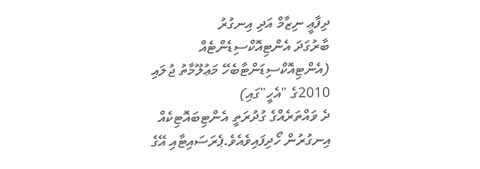ދިފާޢީ ނިޒާމް އަދި އިނގުރު
ބާރުގަދަ އެންޓިއޮކްސިޑެންޓެއް (އެންޓިއޮކްސިޑަންޓާބެހޭ މަޢުލޫމާތު ޖުލައި 2010ގެ "އެހީ"ގައި)
ދެ ވައްތަރެއްގެ ގުދުރަތީ އެންޓިބައޮޓިކެއް އިނގުރުން ހޯދިފައިވެއެވެ.ޕެރަސައިޓާއި އޭގެ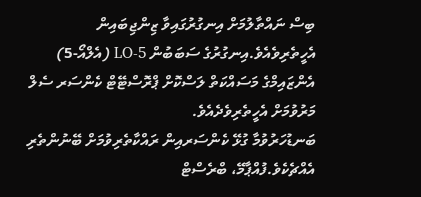ބިސް ނައްތާލުމަށް އިނގުރުގައިވާ ޒިންޖިބައިން އެހީތެރިވެއެވެ.އިނގުރުގެ ސަބަބުން 5-LO (އެލްއޯ-5) އެންޒައިމްގެ މަސައްކަތް ލަސްކޮށް ޕްރޮސްޓޭޓް ކެންސަރ ސެލް މަރުވުމަށް އެހީތެރިވެދެއެވެ.
ބަނޑުހަރުވުމާ ގުޅޭ ކެންސަރއިން ރައްކާތެރިވުމަށް ބޭނުންތެރި އެއްޗެކެވެ.ފުއްޕާމޭ، ބްރެސްޓް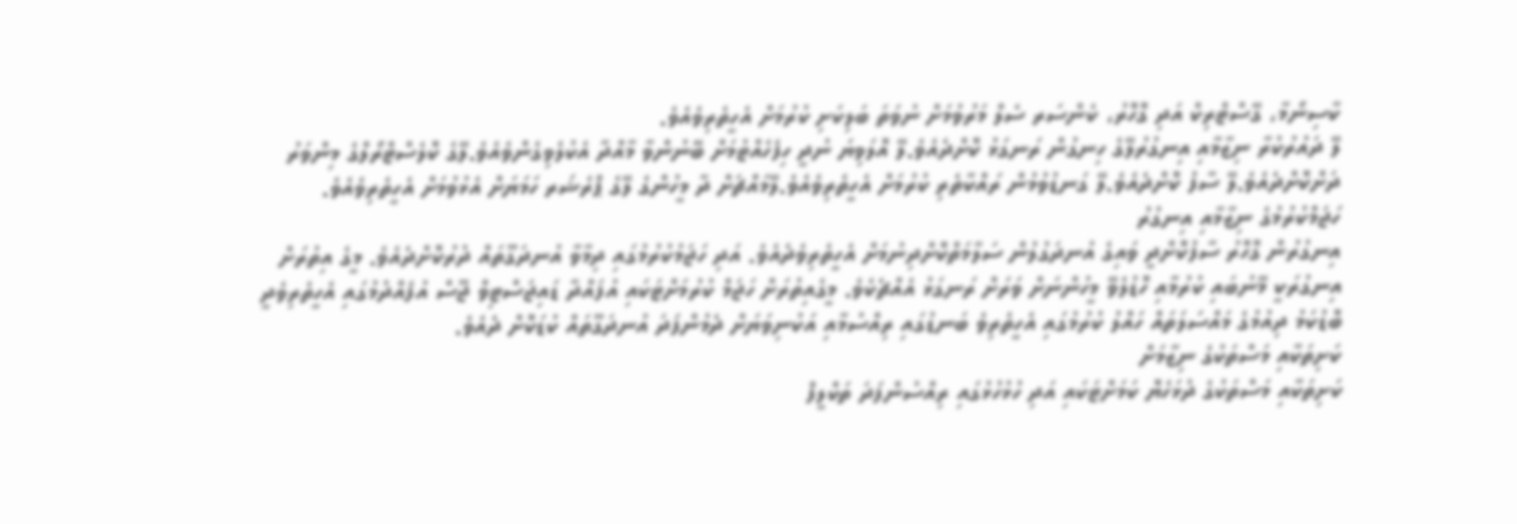ކާސިނޯމާ، ގޭސްޓްރިކް އަދި ގޮހޮރު، ކެންސަރ ސެލް މަރުވުމަށް ނުވަތަ ބަލިކަށި ކުރުމަށް އެހީތެރިވެއެވެ.
ލޭ ދައުރުކުރާ ނިޒާމާއި އިނގުރުލޭގެ ހިނގުން ރަނގަޅު ކޮށްދެއެވެ.ލޭ އޮލަވިޔަ ނުދީ ހިފެހެއްޓުމަށް ބޭނުންވާ މާއްދާ އެކުލެވިގެންވެއެވެ.ލޭގެ ކޮލެސްޓްރޯލްގެ މިންވަރު ދަށްކޮށްދެއެވެ.ލޭ ސާފު ކޮށްދެއެވެ.ލޭ ގަނޑުވުމުން ރައްކާތެރި ކުރުމަށް އެހީތެރިވެއެވެ.ލޭމައްޗަށް ދާ މީހުންގެ ލޭގެ ޕްރެޝަރ ހަމަޔަށް އެޅުވުމަށް އެހީތެރިވެއެވެ.
ހަޖަމްކުރުމުގެ ނިޒާމާއި އިނގުރު
އިނގުރުން ގޮހޮރު ސާފުކޮށްދީ ވައިގެ އުނދަގުލުން ސަލާމަތްކޮށްދިނުމަށް އެހީތެރިވެދެއެވެ. އަދި ހަޖަމުކުރުމުގައި ދިމާވާ އުނދަގޫތައް ދުރުކޮށްދެއެވެ. މީގެ އިތުރަށް އިނގުރަކީ މޭނުބައި ކުރުމާއި ހޮޑުލެވޭ މީހުންނަށް ވަރަށް ރަނގަޅު އެއްޗެކެވެ. މީގެއިތުރަށް ހަޖަމް ކުރުމަށްޓަކައި އުފައްދާ ޑައިޖަސްޓިވް ޖޫސް އުފެއްދުމުގައި އެހީތެރިވެދީ ބޮޑުކަމު ދިއުމުގެ މައްސަލަތައް ހައްލު ކުރުމުގައި އެހީތެރިވެ ބަނޑުގައި ރިއްސުމާއި އަކުނިވަޔަށް ދެމުންފަދަ އުނދަގޫތައް ކުޑަކޮށް ދެއެވެ.
ކަށިތަކާއި މަސްތަކުގެ ނިޒާމަށް
ކަށިތަކާއި މަސްތަކުގެ ދުޅަހެޔޮ ކަމަށްޓަކައި އަދި ހުޅުހުޅުގައި ރިއްސުންފަދަ ތަކްލީފް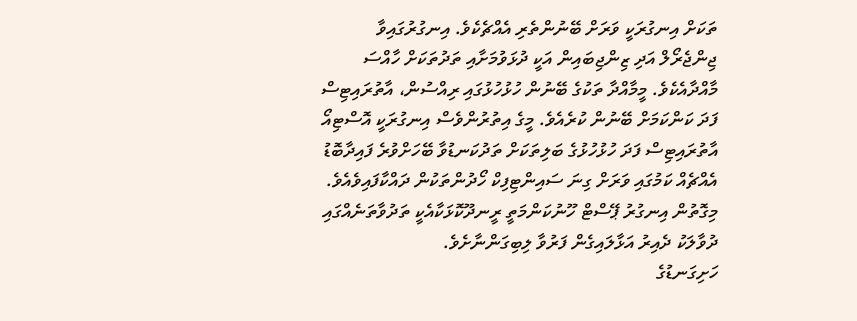ތަކަށް އިނގުރަކީ ވަރަށް ބޭނުންތެރި އެއްޗެކެވެ. އިނގުރުގައިވާ ޖިންޖެރޯލް އަދި ޒިންޖިބައިން އަކީ ދުޅަވުމަށާއި ތަދުތަކަށް ހާއްސަ މާއްދާއެކެވެ. މީމާއްދާ ތަކުގެ ބޭނުން ހުޅުހުޅުގައި ރިއްސުން، އާތުރައިޓިސް ފަދަ ކަންކަމަށް ބޭނުން ކުރެއެވެ. މީގެ އިތުރުންވެސް އިނގުރަކީ އޮސްޓިއޯ އާތުރައިޓިސް ފަދަ ހުޅުހުޅުގެ ބަލިތަކަށް ތަދުކަނޑުވާ ބޭހަށްވުރެ ފައިދާބޮޑު އެއްޗެއް ކަމުގައި ވަރަށް ގިނަ ސައިންޓިފިކް ހޯދުންތަކުން ދައްކާފައިވެއެވެ. މިގޮތުން އިނގުރު ޕޭސްޓް ހޫނުކަންމަތީ ރީނދޫކޮޅަކާއެކީ ތަދުވާތަނެއްގައި ދުވާލަކު ދެއިރު އަޅާލައިގެން ފަރުވާ ލިބިގަންނާށެވެ.
ހަށިގަނޑުގެ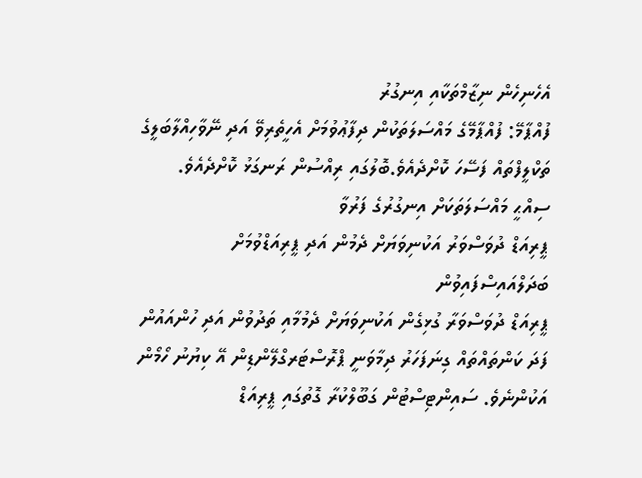އެހެނިހެން ނިޒާމްތަކާއި އިނގުރު
ފުއްޕާމޭ: ފުއްޕާމޭގެ މައްސަލަތަކުން ދިފާޢުވުމަށް އެހީތެރިވޭ އަދި ނޭވާހިއްލާބަލީގެ ތަކްލީފްތައް ފަސޭހަ ކޮށްދެއެވެ.ބޮލުގައި ރިއްސުން ރަނގަޅު ކޮށްދެއެވެ.
ސިއްޙީ މައްސަލަތަކަށް އިނގުރުގެ ފަރުވާ
ޕީރިއަޑް ދުވަސްވަރު އަކުނިވަޔަށް ދެމުން އަދި ޕީރިއަޑްވުމަށް ބަދަލްއައިސްފައިވުން
ޕީރިއަޑް ދުވަސްވަރާ ގުޅިގެން އަކުނިވަޔަށް ދެމުމާއި ތަދުވުން އަދި ހުންއައުން ފަދަ ކަންތައްތައް ގިނަފަހަރު ދިމާވަނީ ޕްރޮސްޓަރގްލޭންޑިން އޭ ކިޔުނު ހޯމޯން އަކުންނެވެ. ސައިންޓިސްޓުން ގަބޫލްކުރާ ގޮތުގައި ޕީރިއަޑް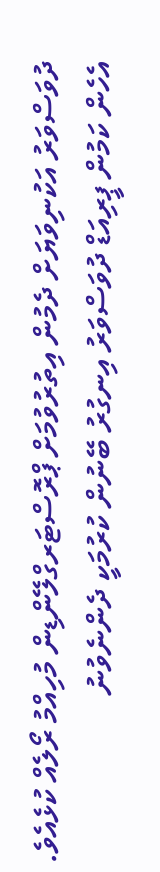ދުވަސްވަރު އަކުނިވަޔަށް ދެމުން އިތުރުވުމަށް ޕްރޮސްޓަރގްލޭންޑިން މުހިއްމު ރޯލެއް ކުޅެއެވެ. އެހެން ކަމުން ޕީރިއަޑް ދުވަސްވަރު އިނގުރު ބޭނުން ކުރުމަކީ ދެންނެވުނު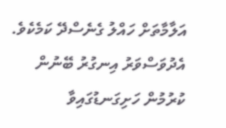އަލާމާތަށް ހައްލު ގެނެސްދޭ ކަމެކެވެ. އެދުވަސްވަރު އިނގުރު ބޭނުން ކުރުމުން ހަށިގަނޑުގައިވާ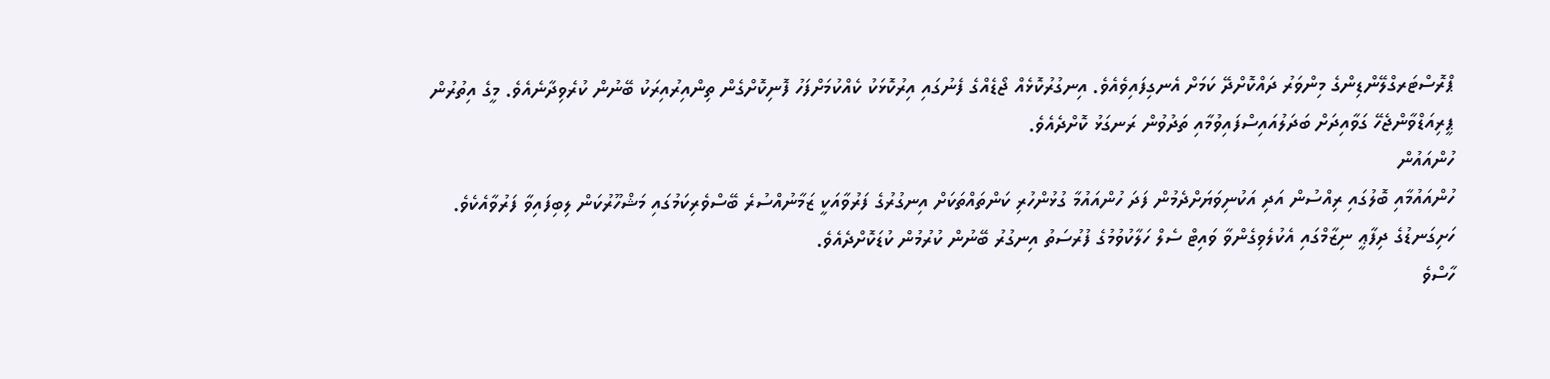ޕްރޮސްޓަރގްލޭންޑިންގެ މިންވަރު ދައްކޮށްދޭ ކަމަށް އެނގިފައިވެއެވެ. އިނގުރުކޮޅެއް ޖޯޑެއްގެ ފެނުގައި އިރުކޮޅަކު ކެއްކުމަށްފަހު ފޮނިކޮށްގެން ތިންއިރުއިރަކު ބޭނުން ކުރެވިދާނެއެވެ. މީގެ އިތުރުން ޕީރިއަޑްވާންޖެހޭ ގަވާއިދަށް ބަދަލުއައިސްފައިވުމާއި ތަދުވުން ރަނގަޅު ކޮށްދެއެވެ.
ހުންއައުން
ހުންއައުމާއި ބޮލުގައި ރިއްސުން އަދި އަކުނިވަޔަށްދެމުން ފަދަ ހުންއައުމާ ގުޅުންހުރި ކަންތައްތަކަށް އިނގުރުގެ ފަރުވާއަކީ ޒަމާނުއްސުރެ ބޭސްވެރިކަމުގައި މަޝްހޫރުކަން ލިބިފައިވާ ފަރުވާއެކެވެ. ހަށިގަނޑުގެ ދިފާޢީ ނިޒާމްގައި އެކުލެވިގެންވާ ވައިޓް ސެލް ހަލާކުވުމުގެ ފުރުސަތު އިނގުރު ބޭނުން ކުރުމުން ކުޑަކޮށްދެއެވެ.
ހާސްވެ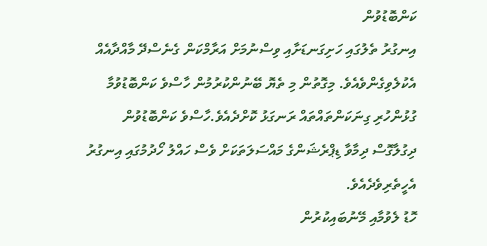ކަންބޮޑުވުން
އިނގުރު ތެލުގައި ހަށިގަނޑަށާއި ވިސްނުމަށް އަރާމްކަން ގެނެސްދޭ މާއްދާއެއް އެކުލެވިގެންވެއެވެ. މިގޮތުން މި ތެޔޮ ބޭނުންކުރުމުން ހާސްވެ ކަންބޮޑުވުމާ ގުޅުންހުރި ގިނަކަންތައްތައް ރަނގަޅު ކޮށްދެއެވެ.ހާސްވެ ކަންބޮޑުވުން ދިގުލާގޮސް ދިމާވާ ޑިޕްރެޝަންގެ މައްސަލަތަކަށް ވެސް ހައްލު ހޯދުމުގައި އިނގުރު އެހީތެރިވެދެއެވެ.
ހޮޑު ލެވުމާއި މޭނުބައިކުރުން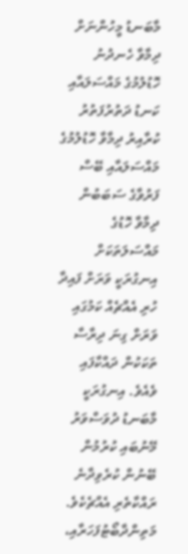މާބަނޑު މީހުންނަށް ދިމާވާ ހެނދުނު ހޮޑުލުމުގެ މައްސަލައާއި ކަނޑު ދަތުރުފަތުރު ކުރާއިރު ދިމާވާ ހޮޑުލުމުގެ މައްސަލައާއި ބޭސް ފަރުވާގެ ސަބަބުން ދިމާވާ ހޮޑުގެ މައްސަލަތަކަށް އިނގުރަކީ ވަރަށް ފައިދާ ހުރި އެއްޗެއް ކަމުގައި ވަރަށް ގިނަ ދިރާސާ ތަކަކުން ދައްކާފައި ވެއެވެ. އިނގުރަކީ މާބަނޑު ދުވަސްވަރު މޭނުބައި ކުރުމުން ބޭނުން ކުރެވިދާނެ ރައްކާތެރި އެއްޗެކެވެ.
މަތިންދާބޯޓުފަހަރާއި،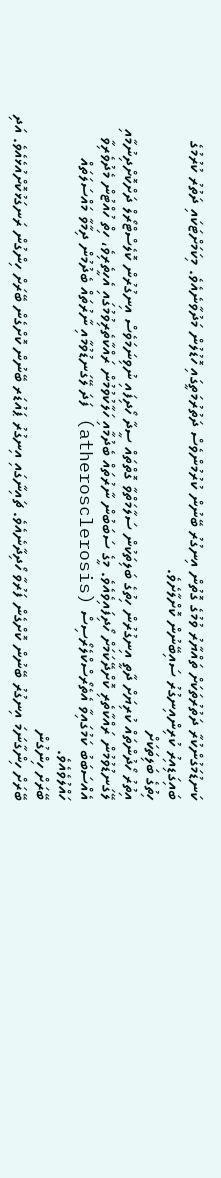ކަނޑުމަގުންކުރާ ދަތުރުތަކަށް ތައްޔާރު ވުމުގެ ގޮތުން އިނގުރު ބޭނުން ކުރުމުންވެސް ދަތުރުމަތީގައި ހޮޑުލުން މަދުވާނެއެވެ. މިކަމަށްޓަކައި ދަތުރު ކުރުމުގެ ބައިގަޑިއިރު ކުރިންއިނގުރު ސައިބޭނުން ކޮށްލާށެވެ.
ހިތުގެ ބަލިތަކަށް
އިތުރު ހޯދުންތައް ކުރިޔަށް ދާތީ އިނގުރުން ހިތުގެ ބަލިތަކުން ސަލާމަތްވާ ގޮތްތައް ސީދާ ހޯދިފައި ނުވިނަމަވެސް އިނގުރުން ކޮލެސްޓްރޯލް ދަށްކޮށްދިނުމާއި ލޭގަނޑުވުމުން ރައްކާތެރި ކޮށްދޭކަމަށް ހޯދިފައިވެއެވެ. މީގެ ސަބަބުން ނާރުތައް ބެދުމާއި ހަލާކުވުމުން ރައްކާތެރިވުމުގައި އެހީތެރިވެ، ހިތް ހުއްޓުން މެދުވެރިވާ އެއްސަބަބު ކަމުގައިވާ އެތެރޯސްކްލެރޯސިސް (atherosclerosis) ފަދަ ލޭގަނޑުވުމާއި ނާރުތައް ބެދުމުން ދިމާވާ މައްސަލަތައް ހައްލުވެއެވެ.
ބޭރަށް ހިންގުން
ބޭރަށް ހިންގާނަމަ އިނގުރު ބޭނުން ކޮށްގެން ފަރުވާ ހޯދިދާނެއެވެ. ޗައިނާގައި އިނގުރު ޕައުޑަރ ބޭނުން ކޮށްގެން ބޭރަށް ހިންގުން ރަނގަޅުކޮށްއުޅެއެވެ. އަދި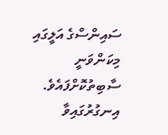ސައިންސްގެ އަލީގައި މިކަންވަނީ ސާބިތުކޮށްފައެވެ. އިނގުރުގައިވާ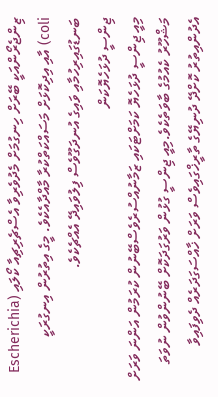ޒިންޖެރޯންއަކީ ބޭރަށް ހިނގުމަށް މެދުވެރިވާ އެސްޗެރިޗިއާ ކޯލައި (Escherichia coli) އާއި އިދިކޮޅަށް މަސައްކަތްކުރާ މާއްދާއެކެވެ. މީގެ އިތުރުން އިނގުރަކީ ބަނޑުގައިރިހުމާއި ވައިގެ އުނދަގޫވެސް ފިލުވައިދޭ އެއްޗެކެވެ.
ޖިންސީ ދުޅަހެޔޮކަން
މިއީ ޖިންސީ ދުޅަހެޔޮ ކަމަށްޓަކައި ޒަމާނުއްސުރެވެސްބޭނުން ކުރަމުން އަންނަ ވަރަށް މަޝްހޫރު ކެއުމުގެ ބާވަތެކެވެ.މިއީ ޖިންސީ ގުޅުން ވަރުގަދަކޮށް ބޭނުންވުން ނުވަތަ އެދުންއިތުރު ކޮށްދޭ ދުނިޔޭގެ ތާރީޚްގައިވެސް ވަރަށް ޚާއްސަގަދަރެއް ދެވިފައިވާ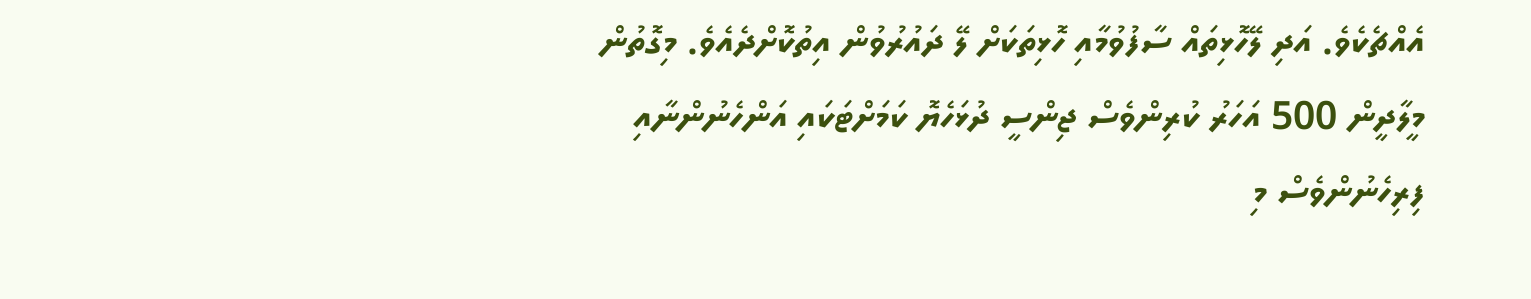އެއްޗެކެވެ. އަދި ލޭހޮޅިތައް ސާފުވުމާއި ހޮޅިތަކަށް ލޭ ދައުރުވުން އިތުކޮށްދެއެވެ. މިގޮތުން މީލާދީން 500 އަހަރު ކުރިންވެސް ޖިންސީ ދުޅަހެޔޮ ކަމަށްޓަކައި އަންހެނުންނާއި ފިރިހެނުންވެސް މި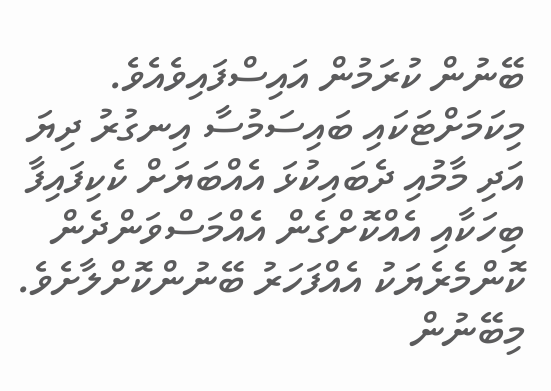ބޭނުން ކުރަމުން އައިސްފައިވެއެވެ. މިކަމަށްޓަކައި ބައިސަމުސާ އިނގުރު ދިޔަ އަދި މާމުއި ދެބައިކުޅަ އެއްބަޔަށް ކެކިފައިފާ ބިހަކާއި އެއްކޮށްގެން އެއްމަސްވަންދެން ކޮންމެރެޔަކު އެއްފަހަރު ބޭނުންކޮށްލާށެވެ. މިބޭނުން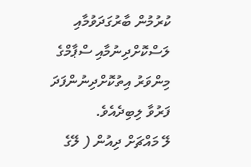ކުރުމުން ބާރުގަދަވުމާއި ލަސްކޮށްދިނުމާއި ސްޕާމްގެ މިންވަރު އިތުކޮށްދިނުންފަދަ ފަރުވާ ލިބިދެއެވެ.
ލޭ މައްޗަށް ދިއުން ( ލޭގެ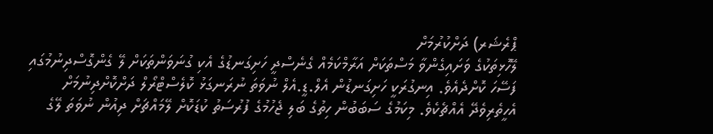ޕްރެޝަރ) ދަށްކުރުމަށް
ލޭހޮޅިތަކުގެ ވަށައިގެންވާ މަސްތަކަށް އަރާމްކަމެއް ގެނެސްދީ ހަށިގަނޑުގެ އެކި ގުނަވަންތަކަށް ލޭ ގެންގޮސްދިނުމުގައި ފަސޭހަ ކޮށްދެއެވެ. އިނގުރަކީ ހަށިގަނޑުން އެލް.ޑީ.އެލް ނުވަތަ ނުރަނގަޅު ކޮލެސްޓްރޯލް ދަށްކޮށްދިނުމަށް އެހީތެރިވެދޭ އެއްޗެކެވެ. މިކަމުގެ ސަބަބުން ހިތުގެ ބަލި ޖެހުމުގެ ފުރުސަތު ކުޑަކޮށް ލޭމައްޗަށް ދިއުން ނުވަތަ ލޭގެ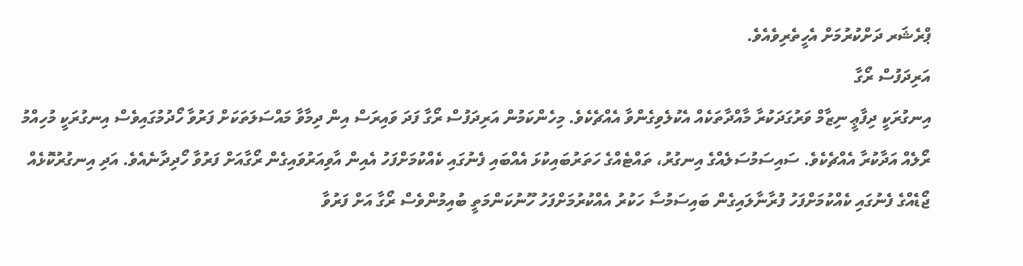ޕްރެޝަރ ދަށްކުރުމަށް އެހީތެރިވެއެވެ.
އަރިދަފުސް ރޯގާ
އިނގުރަކީ ދިފާޢީ ނިޒާމް ވަރުގަދަކުރާ މާއްދާތަކެއް އެކުލެވިގެންވާ އެއްޗެކެވެ. މިހެންކަމުން އަރިދަފުސް ރޯގާ ފަދަ ވައިރަސް އިން ދިމާވާ މައްސަލަތަކަށް ފަރުވާ ހޯދުމުގައިވެސް އިނގުރަކީ މުހިއްމު ރޯލެއް އަދާކުރާ އެއްޗެކެވެ. ސައިސަމުސަލެއްގެ އިނގުރު، ތައްޓެއްގެ ހަތަރުބައިކުޅަ އެއްބައި ފެނުގައި ކެއްކުމަށްފަހު އެއިން އާވިއަރުވައިގެން ރޯގާއަށް ފަރުވާ ހޯދިދާނެއެވެ. އަދި އިނގުރުކޮޅެއް ޖޯޑެއްގެ ފެނުގައި ކެއްކުމަށްފަހު ފުރާނާލައިގެން ބައިސަމުސާ ހަކުރު އެއްކުރުމަށްފަހު ހޫނުކަންމަތީ ބުއިމުންވެސް ރޯގާ އަށް ފަރުވާ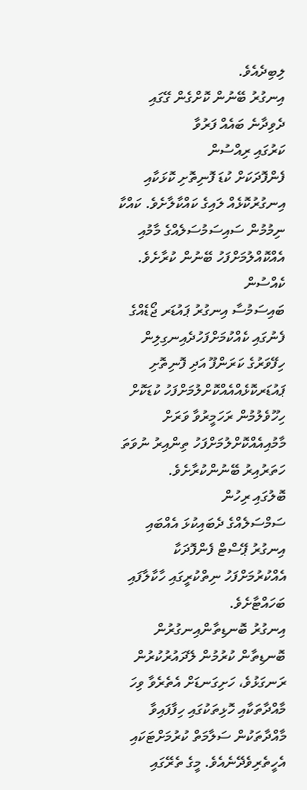ލިބިދެއެވެ.
އިނގުރު ބޭނުން ކޮށްގެން ގޭގައި ދެވިދާނެ ބައެއް ފަރުވާ
ކަރުގައި ރިއްސުން
ފެންފޮދަކަށް ކުޑަ ފޮނިތޮށި ކޮޅަކާއި އިނގުރުކޮޅެއް ލައިގެ ކައްކާލާށެވެ. ކައްކާ ނިމުމުން ސައިސަމުސަލެއްގެ މާމުއި އެއްކޮއްލުމަށްފަހު ބޭނުން ކުރާށެވެ.
ކެއްސުން
ބައިސަމުސާ އިނގުރު ޕައުޑަރ ޖޯޑެއްގެ ފެނުގައި ކެއްކުމަށްފަހުދެއިނގިލިން ހިފޭވަރުގެ ކަރަންފޫ އަދި ފޮނިތޮށި ޕައުޑަރކޮޅެއްއެއްކޮށްލުމަށްފަހު ކުޑަކޮށް ހިހޫވެލުމުން ރަހަމީރުވާ ވަރަށް މާމުއިއެއްކޮށްލުމަށްފަހު ތިންއިރު ނުވަތަ ހަތަރުއިރު ބޭނުންކުރާށެވެ.
ބޮލުގައި ރިހުން
ސަމްސަލެއްގެ ދެބައިކުޅަ އެއްބައި އިނގުރު ޕޭސްޓް ފެންފޮދަކާ އެއްކުރުމަށްފަހު ނިތްކުރީގައި ހާކާލާފައި ބަހައްޓާށެވެ.
އިނގުރު ބޮނޑިތާންއިނގުރުން ބޮނޑިތާން ކުރުމުން ލޭދައުރުކުރުން ރަނގަޅުވެ، ހަށިގަނޑަށް އެތެރެވާ ވިހަ މާއްދާތަކާއި ހޮޅިތަކުގައި ހިފާފައިވާ މާއްދާތަކުން ސަލާމަތް ކުރުމަށްޓަކައި އެހީތެރިވެދޭނެއެވެ. މީގެ ތެރޭގައި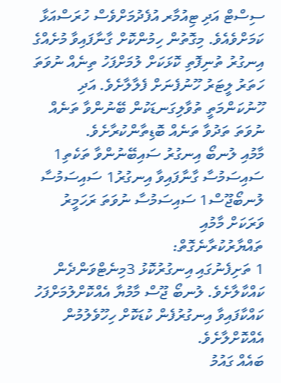ސިސްޓް އަދި ޓިއުމާރ އުފެދުމަށްވެސް ހުރަސްއަޅާ ކަމަށްވެއެވެ. މިގޮތުން ހިމުންކޮށް ގާނާފައިވާ މުށެއްގެ އިނގުރު ތުނިފޮތި ކޮޅަކަށް ލުމަށްފަހު ތިނެއް ނުވަތަ ހަތަރު ލީޓަރު ހޫނުފެނަށް ފެލާލާށެވެ. އަދި ހޫނުކަންމަތީ ތުވާލިގަނޑަކުން ބޭނުންވާ ތަނެއް ނުވަތަ ތަދުވާ ތަނެއް ބޮޑިތާންކުރާށެވެ.
މާމުއި ލުނބޯ އިނގުރު ސައިބޭނުންވާ ތަކެތި1 ސައިސަމުސާ ގާނާފައިވާ އިނގުރު1 ސައިސަމުސާ ލުނބޯޖޫސް1 ސައިސަމުސާ ނުވަތަ ރަހަމީރު ވަރަކަށް މާމުއި
ތައްޔާރުކުރާނެގޮތް:
1 ތަށިފެނުގައި އިނގުރުކޮޅު 3މިނެޓްވަންދެން ކައްކާލާށެވެ. ލުނބޯ ޖޫސް މާމުޔާ އެއްކޮށްލުމަށްފަހު ކައްކާފައިވާ އިނގުރުފެން ކުޑަކޮށް ހިހޫވެލުމުން އެއްކޮށްލާށެވެ.
ބައެއް ގައުމު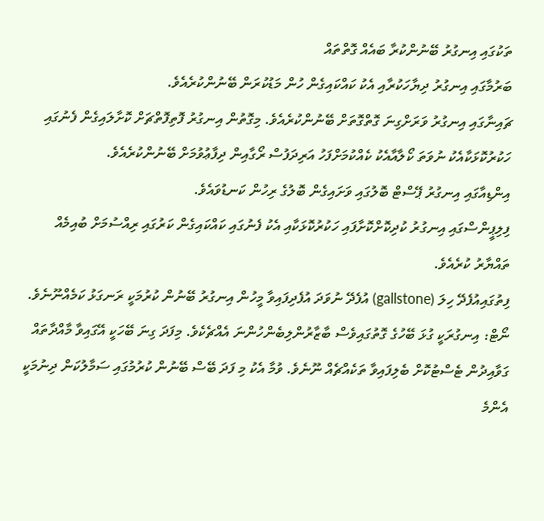ތަކުގައި އިނގުރު ބޭނުންކުރާ ބައެއް ގޮތްތައް
ބަރުމާގައި އިނގުރު ދިޔާހަކުރާއި އެކު ކައްކައިގެން ހުން މަޑުކުރަން ބޭނުންކުރެއެވެ.
ޗައިނާގައި އިނގުރު ވަރަށްގިނަ ގޮތްގޮތަށް ބޭނުންކުރެއެވެ. މިގޮތުން އިނގުރު ފޮތިފޮތްޗަށް ކޮށާލައިގެން ފެނުގައި ހަކުރުކޮޅަކާއެކު ނުވަތަ ކޯލާއާއެކު ކެއްކުމަށްފަހު އަރިދަފުސް ރޯގާއިން ދިފާޢުވުމަށް ބޭނުންކުރެއެވެ.
އިންޑިއާގައި އިނގުރު ޕޭސްޓް ބޮލުގައި ވަށައިގެން ބޮލުގެ ރިހުން ކަނޑުވައެވެ.
ފިލިޕީންސްގައި އިނގުރު ކުދިކޮށްކޮށާފައި ހަކުރުކޮޅަކާއި އެކު ފެނުގައި ކައްކައިގެން ކަރުގައި ރިއްސުމަށް ބުއިމެއް ތައްޔާރު ކުރެއެވެ.
ފިތުގައިއުފެދޭ ހިލަ (gallstone) އުފެދޭ ނުވަދަ އުފެދިފައިވާ މީހުން އިނގުރު ބޭނުން ކުރުމަކީ ރަނގަޅު ކަމެއްނޫނެވެ.
ނޯޓް: އިނގުރަކީ ގުޅަ ބޭހުގެ ގޮތުގައިވެސް ބާޒާރުންލިބެންހުންނަ އެއްޗެކެވެ. މިފަދަ ގިނަ ބޭހަކީ އޭގައިވާ މާއްދާތައް ގަވާއިދުން ޓެސްޓުކޮށް ބެލިފައިވާ ތަކެއްޗެއް ނޫނެވެ. ވުމާ އެކު މި ފަދަ ބޭސް ބޭނުން ކުރުމުގައި ސަމާލުކަން ދިނުމަކީ އެންމެ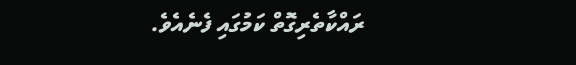ރައްކާތެރިގޮތް ކަމުގައި ފެނެއެވެ.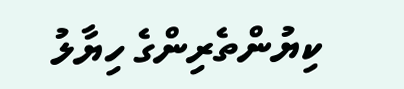ކިޔުންތެރިންގެ ހިޔާލު